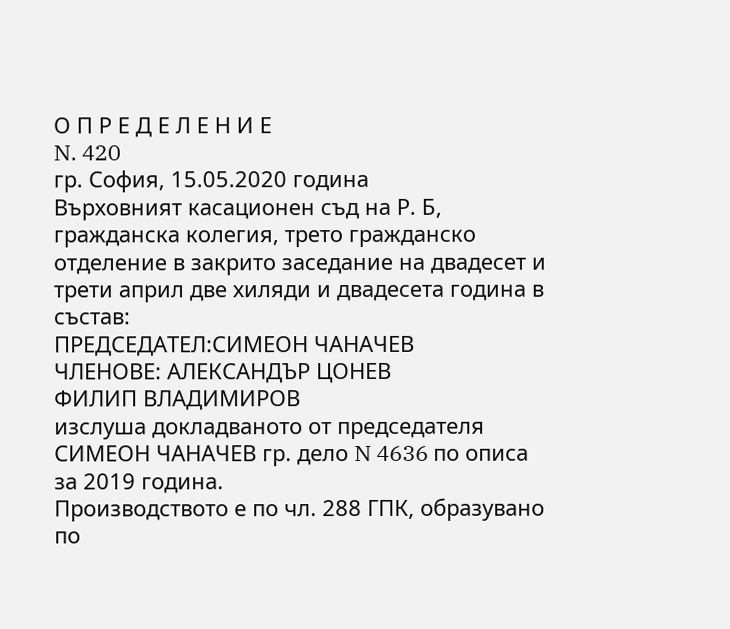О П Р Е Д Е Л Е Н И Е
N. 420
гр. София, 15.05.2020 година
Върховният касационен съд на Р. Б, гражданска колегия, трето гражданско отделение в закрито заседание на двадесет и трети април две хиляди и двадесета година в състав:
ПРЕДСЕДАТЕЛ:СИМЕОН ЧАНАЧЕВ
ЧЛЕНОВЕ: АЛЕКСАНДЪР ЦОНЕВ
ФИЛИП ВЛАДИМИРОВ
изслуша докладваното от председателя СИМЕОН ЧАНАЧЕВ гр. дело N 4636 по описа за 2019 година.
Производството е по чл. 288 ГПК, образувано по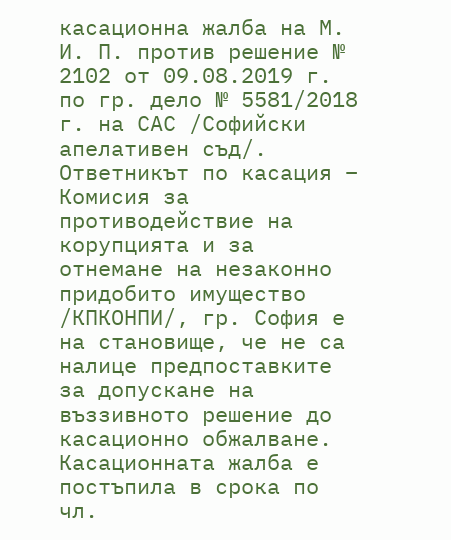касационна жалба на М. И. П. против решение № 2102 от 09.08.2019 г. по гр. дело № 5581/2018 г. на САС /Софийски апелативен съд/.
Ответникът по касация – Комисия за противодействие на корупцията и за отнемане на незаконно придобито имущество /КПКОНПИ/, гр. София е на становище, че не са налице предпоставките за допускане на въззивното решение до касационно обжалване.
Касационната жалба е постъпила в срока по чл.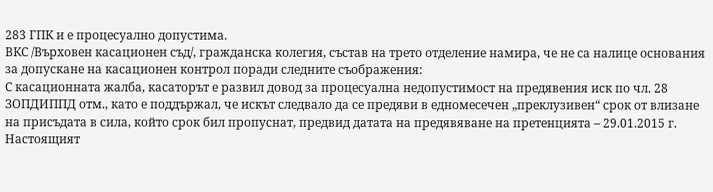283 ГПК и е процесуално допустима.
ВКС /Върховен касационен съд/, гражданска колегия, състав на трето отделение намира, че не са налице основания за допускане на касационен контрол поради следните съображения:
С касационната жалба, касаторът е развил довод за процесуална недопустимост на предявения иск по чл. 28 ЗОПДИППД отм., като е поддържал, че искът следвало да се предяви в едномесечен „преклузивен“ срок от влизане на присъдата в сила, който срок бил пропуснат, предвид датата на предявяване на претенцията – 29.01.2015 г.
Настоящият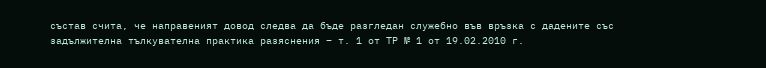състав счита, че направеният довод следва да бъде разгледан служебно във връзка с дадените със задължителна тълкувателна практика разяснения – т. 1 от ТР № 1 от 19.02.2010 г.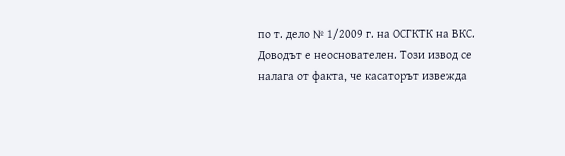по т. дело № 1/2009 г. на ОСГКТК на ВКС. Доводът е неоснователен. Този извод се налага от факта, че касаторът извежда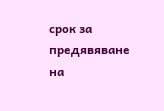срок за предявяване на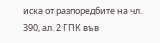иска от разпоредбите на чл. 390, ал. 2 ГПК във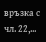връзка с чл. 22,...